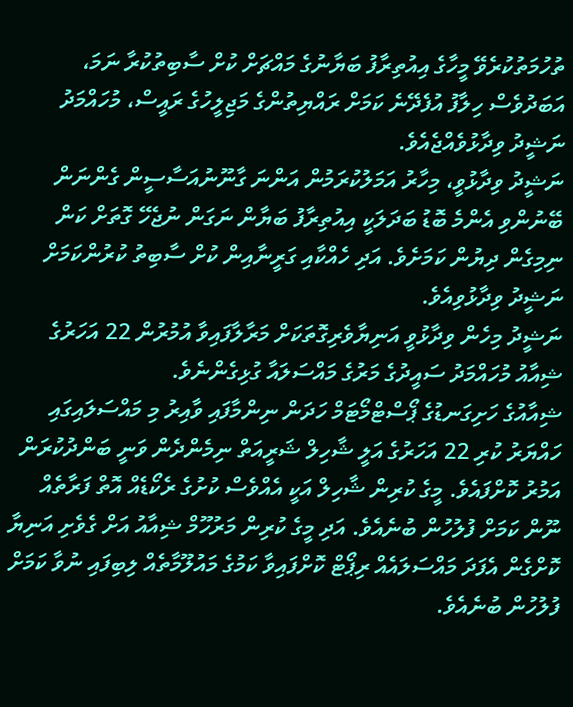ތުހުމަތުކުރެވޭ މީހާގެ އިއުތިރާފު ބަޔާނުގެ މައްޗަށް ކުށް ސާބިތުކުރާ ނަމަ، އަބަދުވެސް ހިލާފު އުފެދޭނެ ކަމަށް ރައްޔިތުންގެ މަޖިލީހުގެ ރައީސް، މުހައްމަދު ނަޝީދު ވިދާޅުވެއްޖެއެވެ.
ނަޝީދު ވިދާޅުވީ، މިހާރު އަމަލުކުރަމުން އަންނަ ގާނޫނުއަސާސީން ގެންނަން ބޭނުންވި އެންމެ ބޮޑު ބަދަލަކީ އިއުތިރާފު ބަޔާން ނަގަން ނުޖެހޭ ގޮތަށް ކަން ނިމިގެން ދިޔުން ކަމަށެވެ. އަދި ހެއްކާއި ގަރީނާއިން ކުށް ސާބިތު ކުރުންކަމަށް ނަޝީދު ވިދާޅުވިއެވެ.
ނަޝީދު މިހެން ވިދާޅުވީ އަނިޔާވެރިގޮތަކަށް މަރާލާފައިވާ އުމުރުން 22 އަހަރުގެ ޝިއާއު މުހައްމަދު ސައީދުގެ މަރުގެ މައްސަލައާ ގުޅިގެންނެވެ.
ޝިއާއުގެ ހަށިގަނޑުގެ ޕޯސްޓްމޯޓަމް ހަދަން ނިންމާފައި ވާއިރު މި މައްސަލައިގައި ހައްޔަރު ކުރި 22 އަހަރުގެ އަލީ ޝާހިލް ޝަރީއަތް ނިމެންދެން ވަނީ ބަންދުކުރަން އަމުރު ކޮށްފައެވެ. މީގެ ކުރިން ޝާހިލް އަކީ އެއްވެސް ކުށުގެ ރެކޯޑެއް އޮތް ފަރާތެއް ނޫން ކަމަށް ފުލުހުން ބުނެއެވެ. އަދި މީގެ ކުރިން މަރުހޫމް ޝިއާއު އަށް ގެވެށި އަނިޔާ ކޮށްގެން އެފަދަ މައްސަލައެއް ރިޕޯޓް ކޮށްފައިވާ ކަމުގެ މައުލޫމާތެއް ލިބިފައި ނުވާ ކަމަށް ފުލުހުން ބުނެއެވެ.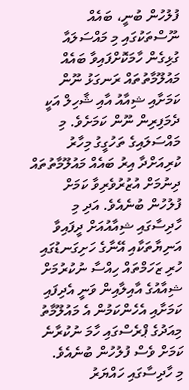ފުލުހުން ބުނީ، ބައެއް ނޫސްތަކުގައި މި މައްސަލައާ ގުޅިގެން ހާމަކޮށްފައިވާ ބައެއް މައުލޫމާތުތައް ރަނގަޅު ނޫން ކަމަށާއި ޝިއާއު އާއި ޝާހިލް އަކީ ދެމަފިރިން ނޫން ކަމަށެވެ. މި މައްސަލައިގެ ތަހުގީގު މިހާރު ކުރިއަށްދާ އިރު ބައެއް މައުލޫމާތުތައް ދިނުމަށް އުޒުރުވެރިވާ ކަމަށް ފުލުހުން ބުނެއެވެ. އަދި މި ހާދިސާގައި ޝިއާއުއަށް ދީފައިވާ އަނިޔާތަކާއި އޭނާގެ ހަށިގަނޑުގައި ހުރި ޒަހަމްތައް ހިއްސާ ނުކުރުމަށް ޝިއާއުގެ އާއިލާއިން ވަނީ އެދިފައި ކަމަށާއި އެހެންކަމުން އެ މައުލޫމާތު މިއަދުގެ ޕްރެސްގައި ހާމަ ނުކުރާނެ ކަމަށް ވެސް ފުލުހުން ބުނެއެވެ.
މި ހާދިސާގައި ހައްޔަރު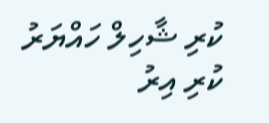ކުރި ޝާހިލް ހައްޔަރު ކުރި އިރު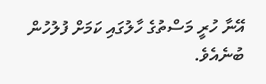އޭނާ ހުރީ މަސްތުގެ ހާލުގައި ކަމަށް ފުލުހުން ބުނެއެވެ.